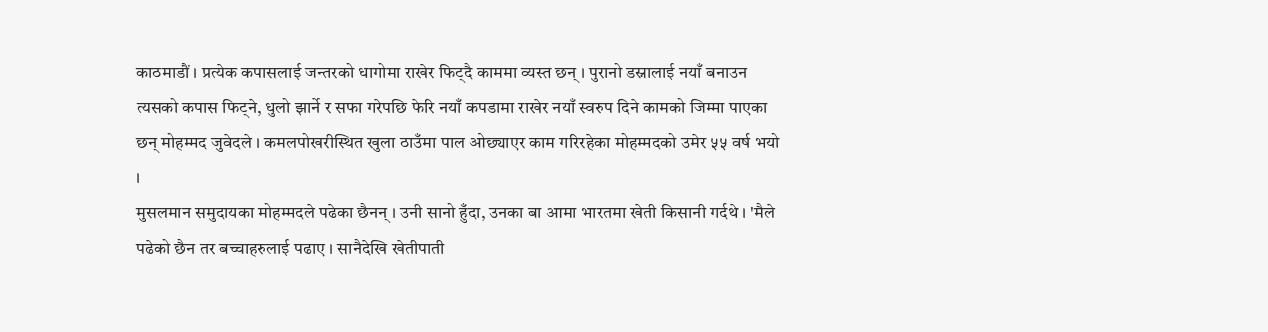काठमाडौं । प्रत्येक कपासलाई जन्तरको धागोमा राखेर फिट्दै काममा व्यस्त छन् । पुरानो डस्नालाई नयाँ बनाउन त्यसको कपास फिट्ने, धुलो झार्ने र सफा गरेपछि फेरि नयाँ कपडामा राखेर नयाँ स्वरुप दिने कामको जिम्मा पाएका छन् मोहम्मद जुवेदले । कमलपोखरीस्थित खुला ठाउँमा पाल ओछ्याएर काम गरिरहेका मोहम्मदको उमेर ५५ वर्ष भयो ।
मुसलमान समुदायका मोहम्मदले पढेका छैनन् । उनी सानो हुँदा, उनका बा आमा भारतमा खेती किसानी गर्दथे । 'मैले पढेको छैन तर बच्चाहरुलाई पढाए । सानैदेखि खेतीपाती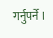गर्नुपर्ने ।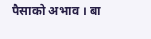पैसाको अभाव । बा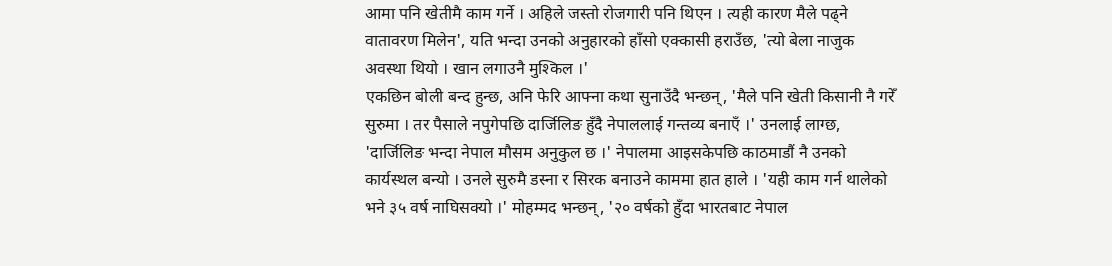आमा पनि खेतीमै काम गर्ने । अहिले जस्तो रोजगारी पनि थिएन । त्यही कारण मैले पढ्ने वातावरण मिलेन', यति भन्दा उनको अनुहारको हाँसो एक्कासी हराउँछ, 'त्यो बेला नाजुक अवस्था थियो । खान लगाउनै मुश्किल ।'
एकछिन बोली बन्द हुन्छ, अनि फेरि आफ्ना कथा सुनाउँदै भन्छन्, 'मैले पनि खेती किसानी नै गरेँ सुरुमा । तर पैसाले नपुगेपछि दार्जिलिङ हुँदै नेपाललाई गन्तव्य बनाएँ ।' उनलाई लाग्छ, 'दार्जिलिङ भन्दा नेपाल मौसम अनुकुल छ ।' नेपालमा आइसकेपछि काठमाडौं नै उनको कार्यस्थल बन्यो । उनले सुरुमै डस्ना र सिरक बनाउने काममा हात हाले । 'यही काम गर्न थालेको भने ३५ वर्ष नाघिसक्यो ।' मोहम्मद भन्छन्, '२० वर्षको हुँदा भारतबाट नेपाल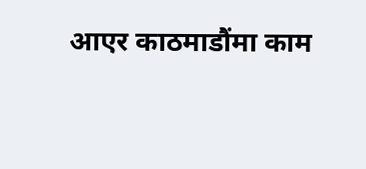आएर काठमाडौंमा काम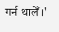गर्न थालेँ ।'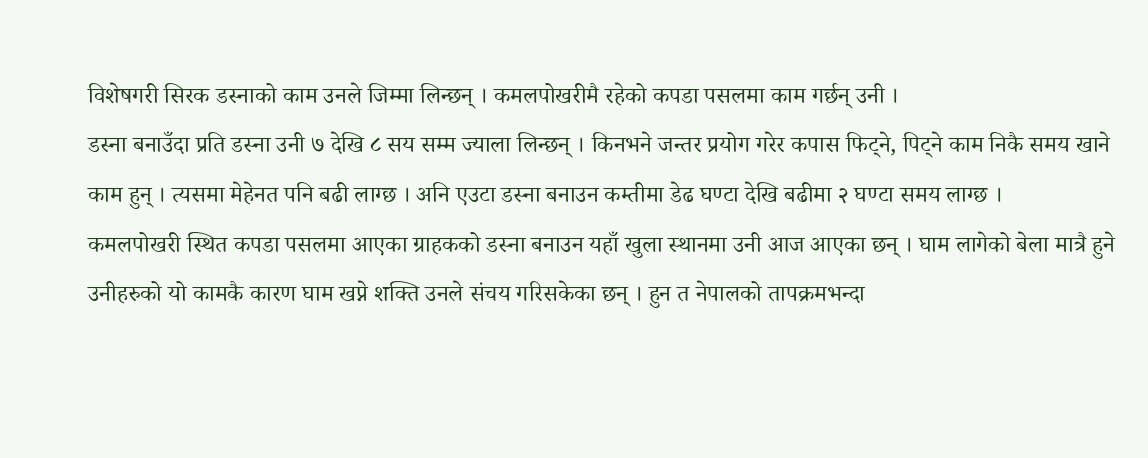विशेषगरी सिरक डस्नाको काम उनले जिम्मा लिन्छन् । कमलपोखरीमै रहेको कपडा पसलमा काम गर्छन् उनी ।
डस्ना बनाउँदा प्रति डस्ना उनी ७ देखि ८ सय सम्म ज्याला लिन्छन् । किनभने जन्तर प्रयोग गरेर कपास फिट्ने, पिट्ने काम निकै समय खाने काम हुन् । त्यसमा मेहेनत पनि बढी लाग्छ । अनि एउटा डस्ना बनाउन कम्तीमा डेढ घण्टा देखि बढीमा २ घण्टा समय लाग्छ ।
कमलपोखरी स्थित कपडा पसलमा आएका ग्राहकको डस्ना बनाउन यहाँ खुला स्थानमा उनी आज आएका छन् । घाम लागेको बेला मात्रै हुने उनीहरुको यो कामकै कारण घाम खप्ने शक्ति उनले संचय गरिसकेका छन् । हुन त नेपालको तापक्रमभन्दा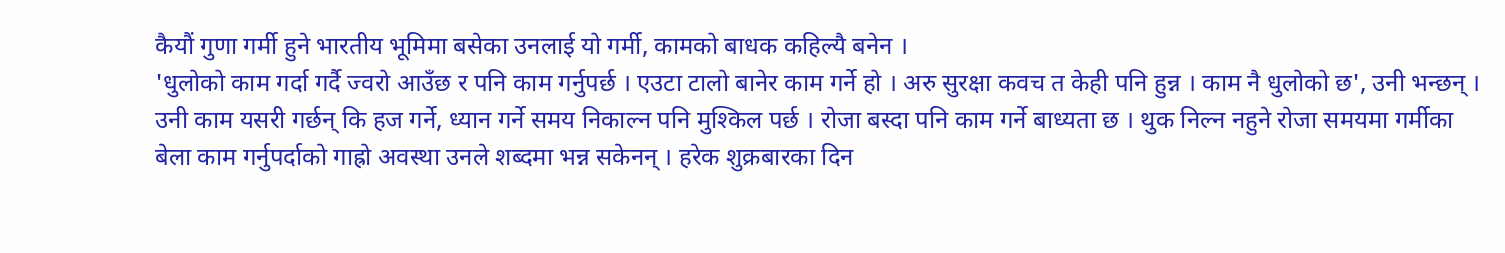कैयौं गुणा गर्मी हुने भारतीय भूमिमा बसेका उनलाई यो गर्मी, कामको बाधक कहिल्यै बनेन ।
'धुलोको काम गर्दा गर्दै ज्वरो आउँछ र पनि काम गर्नुपर्छ । एउटा टालो बानेर काम गर्ने हो । अरु सुरक्षा कवच त केही पनि हुन्न । काम नै धुलोको छ', उनी भन्छन् । उनी काम यसरी गर्छन् कि हज गर्ने, ध्यान गर्ने समय निकाल्न पनि मुश्किल पर्छ । रोजा बस्दा पनि काम गर्ने बाध्यता छ । थुक निल्न नहुने रोजा समयमा गर्मीका बेला काम गर्नुपर्दाको गाह्रो अवस्था उनले शब्दमा भन्न सकेनन् । हरेक शुक्रबारका दिन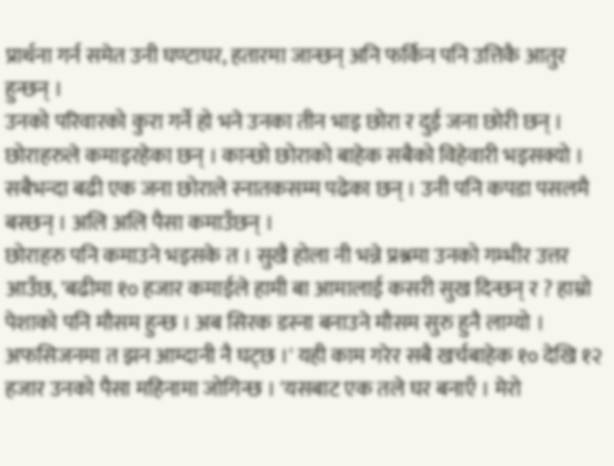प्रार्थना गर्न समेत उनी घण्टाघर, हतारमा जान्छन् अनि फर्किन पनि उत्तिकै आतुर हुन्छन् ।
उनको परिवारको कुरा गर्ने हो भने उनका तीन भाइ छोरा र दुई जना छोरी छन् । छोराहरुले कमाइरहेका छन् । कान्छो छोराको बाहेक सबैको विहेवारी भइसक्यो । सबैभन्दा बढी एक जना छोराले स्नातकसम्म पढेका छन् । उनी पनि कपडा पसलमै बस्छन् । अलि अलि पैसा कमाउँछन् ।
छोराहरु पनि कमाउने भइसके त । सुखै होला नी भन्ने प्रश्नमा उनको गम्भीर उत्तर आउँछ, 'बढीमा १० हजार कमाईले हामी बा आमालाई कसरी सुख दिन्छन् र ? हाम्रो पेशाको पनि मौसम हुन्छ । अब सिरक डस्ना बनाउने मौसम सुरु हुनै लाग्यो । अफसिजनमा त झन आम्दानी नै घट्छ ।' यही काम गरेर सबै खर्चबाहेक १० देखि १२ हजार उनको पैसा महिनामा जोगिन्छ । 'यसबाट एक तले घर बनाएँ । मेरो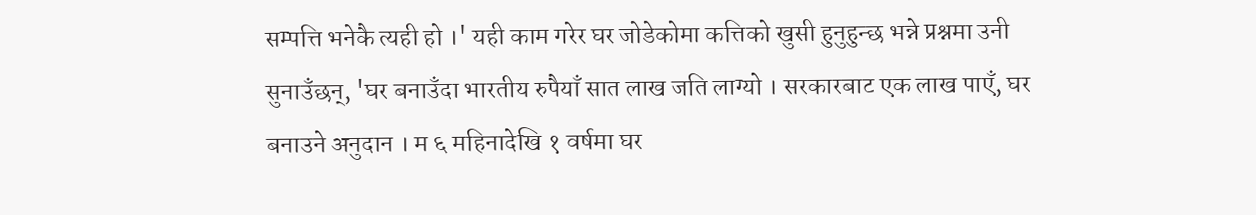सम्पत्ति भनेकै त्यही हो ।' यही काम गरेर घर जोडेकोमा कत्तिको खुसी हुनुहुन्छ भन्ने प्रश्नमा उनी सुनाउँछन्, 'घर बनाउँदा भारतीय रुपैयाँ सात लाख जति लाग्यो । सरकारबाट एक लाख पाएँ, घर बनाउने अनुदान । म ६ महिनादेखि १ वर्षमा घर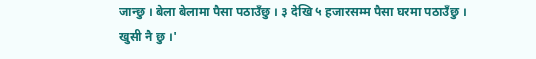जान्छु । बेला बेलामा पैसा पठाउँछु । ३ देखि ५ हजारसम्म पैसा घरमा पठाउँछु । खुसी नै छु ।'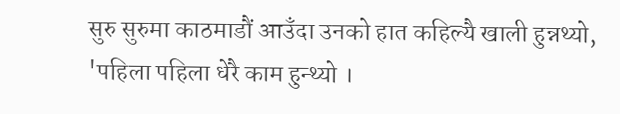सुरु सुरुमा काठमाडौं आउँदा उनको हात कहिल्यै खाली हुन्नथ्यो, 'पहिला पहिला धेरै काम हुन्थ्यो ।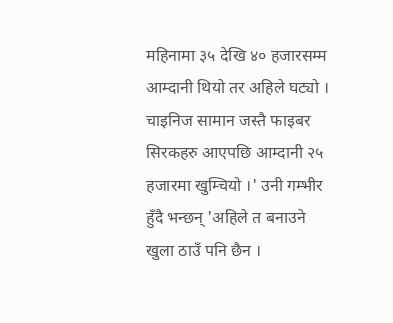महिनामा ३५ देखि ४० हजारसम्म आम्दानी थियो तर अहिले घट्यो । चाइनिज सामान जस्तै फाइबर सिरकहरु आएपछि आम्दानी २५ हजारमा खुम्चियो ।' उनी गम्भीर हुँदै भन्छन् 'अहिले त बनाउने खुला ठाउँ पनि छैन ।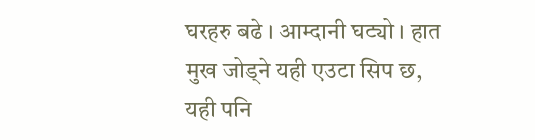घरहरु बढे । आम्दानी घट्यो । हात मुख जोड्ने यही एउटा सिप छ, यही पनि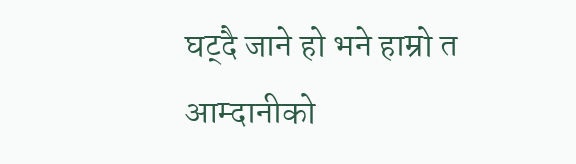घट्दै जाने हो भने हाम्रो त आम्दानीको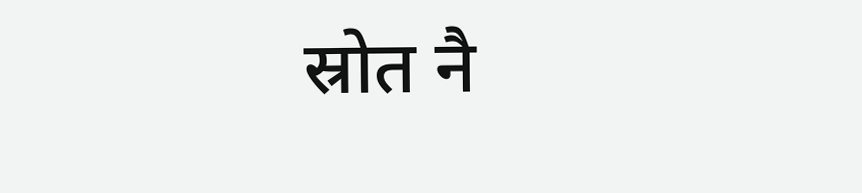स्रोत नै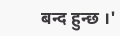बन्द हुन्छ ।'